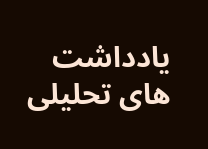یادداشت های تحلیلی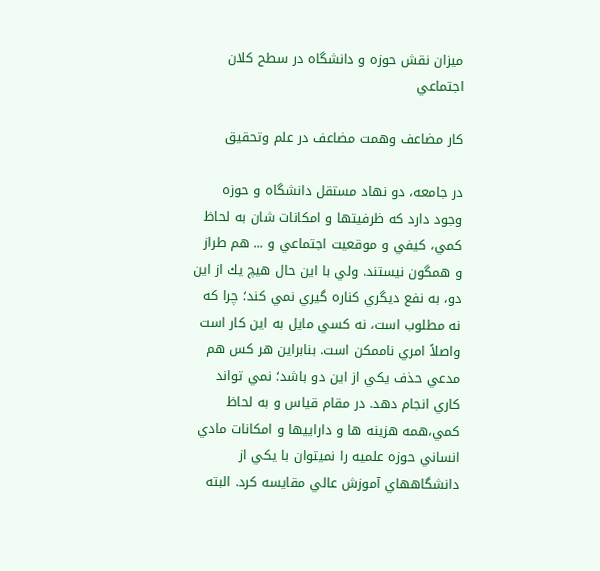ميزان نقش حوزه و دانشگاه در سطح كلان اجتماعي

کار مضاعف وهمت مضاعف در علم وتحقیق

در جامعه، دو نهاد مستقل دانشگاه و حوزه وجود دارد كه ظرفيتها و امكانات شان به لحاظ كمي، كيفي و موقعيت اجتماعي و ... هم طراز و همگون نيستند. ولي با اين حال هيچ يك از اين دو، به نفع ديگري كناره گيري نمي كند؛ چرا كه نه مطلوب است، نه كسي مايل به اين كار است واصلاً امري ناممكن است. بنابراين هر كس هم مدعي حذف يكي از اين دو باشد؛ نمي تواند كاري انجام دهد. در مقام قياس و به لحاظ كمي،همه هزينه ها و داراييها و امكانات مادي انساني حوزه علميه را نميتوان با يكي از دانشگاههاي آموزش عالي مقايسه كرد. البته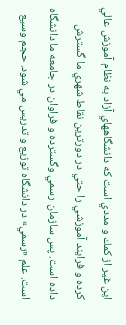اين غير از كمك و مددي است كه دانشگاههاي آزاد به نظام آموزش عالي كرده و فرايند آموزشي را حتي در دورترين نقاط شهري ما گسترش داده است. پس سازمان رسمي وگسترده و فراوان در جامعه ما دانشگاه است. علم «رسمي» در دانشگاه توزيع و تدريس مي شود. حجم وسيع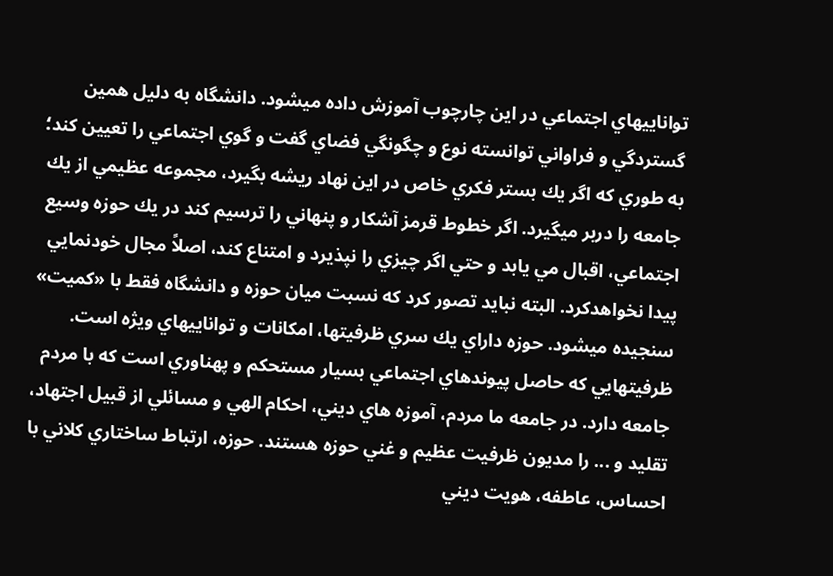تواناييهاي اجتماعي در اين چارچوب آموزش داده ميشود. دانشگاه به دليل همين گستردگي و فراواني توانسته نوع و چگونگي فضاي گفت و گوي اجتماعي را تعيين كند؛ به طوري كه اگر يك بستر فكري خاص در اين نهاد ريشه بگيرد، مجموعه عظيمي از يك جامعه را دربر ميگيرد. اگر خطوط قرمز آشكار و پنهاني را ترسيم كند در يك حوزه وسيع اجتماعي، اقبال مي يابد و حتي اگر چيزي را نپذيرد و امتناع كند، اصلاً مجال خودنمايي پيدا نخواهدكرد. البته نبايد تصور كرد كه نسبت ميان حوزه و دانشگاه فقط با «كميت» سنجيده ميشود. حوزه داراي يك سري ظرفيتها، امكانات و تواناييهاي ويژه است. ظرفيتهايي كه حاصل پيوندهاي اجتماعي بسيار مستحكم و پهناوري است كه با مردم جامعه دارد. در جامعه ما مردم، آموزه هاي ديني، احكام الهي و مسائلي از قبيل اجتهاد، تقليد و ... را مديون ظرفيت عظيم و غني حوزه هستند. حوزه، ارتباط ساختاري كلاني با احساس، عاطفه، هويت ديني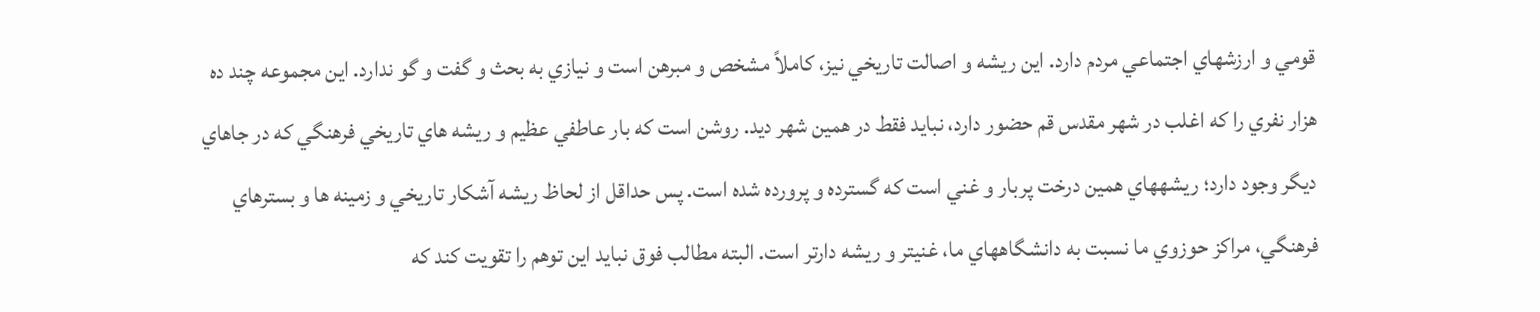قومي و ارزشهاي اجتماعي مردم دارد. اين ريشه و اصالت تاريخي نيز، كاملاً مشخص و مبرهن است و نيازي به بحث و گفت و گو ندارد. اين مجموعه چند ده هزار نفري را كه اغلب در شهر مقدس قم حضور دارد، نبايد فقط در همين شهر ديد. روشن است كه بار عاطفي عظيم و ريشه هاي تاريخي فرهنگي كه در جاهاي ديگر وجود دارد؛ ريشههاي همين درخت پربار و غني است كه گسترده و پرورده شده است. پس حداقل از لحاظ ريشه آشكار تاريخي و زمينه ها و بسترهاي فرهنگي، مراكز حوزوي ما نسبت به دانشگاههاي ما، غنيتر و ريشه دارتر است. البته مطالب فوق نبايد اين توهم را تقويت كند كه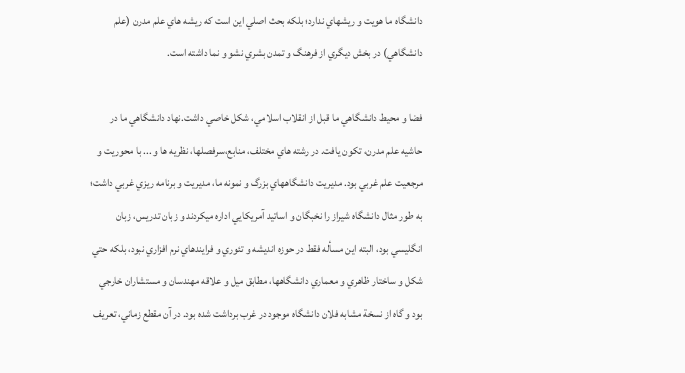دانشگاه ما هويت و ريشهاي ندارد؛ بلكه بحث اصلي اين است كه ريشه هاي علم مدرن (علم دانشگاهي) در بخش ديگري از فرهنگ و تمدن بشري نشو و نما داشته است.

فضا و محيط دانشگاهي ما قبل از انقلاب اسلامي، شكل خاصي داشت.نهاد دانشگاهي ما در حاشيه علم مدرن، تكون يافت. در رشته هاي مختلف، منابع،سرفصلها، نظريه ها و ... با محوريت و مرجعيت علم غربي بود. مديريت دانشگاههاي بزرگ و نمونه ما، مديريت و برنامه ريزي غربي داشت؛ به طور مثال دانشگاه شيراز را نخبگان و اساتيد آمريكايي اداره ميكردند و زبان تدريس، زبان انگليسي بود، البته اين مسأله فقط در حوزه انديشه و تئوري و فرايندهاي نرم افزاري نبود، بلكه حتي شكل و ساختار ظاهري و معماري دانشگاهها، مطابق ميل و علاقه مهندسان و مستشاران خارجي بود و گاه از نسخة مشابه فلان دانشگاه موجود در غرب برداشت شده بود. در آن مقطع زماني، تعريف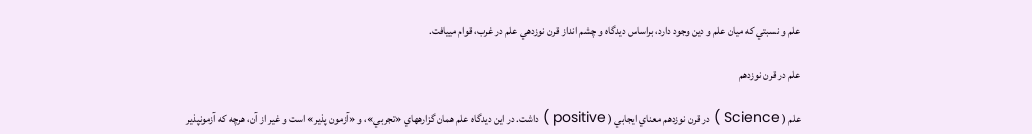علم و نسبتي كه ميان علم و دين وجود دارد، براساس ديدگاه و چشم انداز قرن نوزدهي علم در غرب، قوام مييافت.

علم در قرن نوزدهم

علم ( Science ) در قرن نوزدهم معناي ايجابي ( positive ) داشت. در اين ديدگاه علم همان گزارههاي «تجربي»، و «آزمون پذير» است و غير از آن، هرچه كه آزمونپذير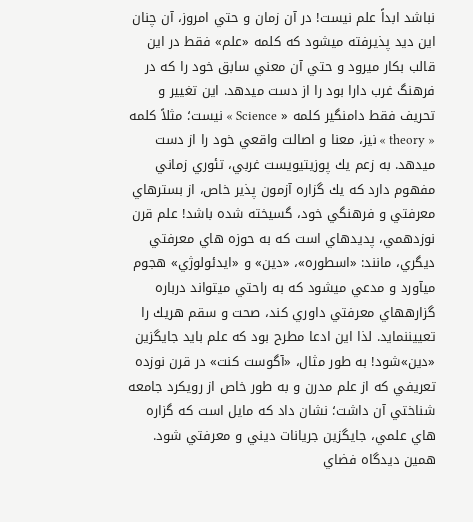نباشد ابداً علم نيست! در آن زمان و حتي امروز، آن چنان اين ديد پذيرفته ميشود كه كلمه «علم» فقط در اين قالب بكار ميرود و حتي آن معني سابق خود را كه در فرهنگ غرب دارا بود را از دست ميدهد. اين تغيير و تحريف فقط دامنگير كلمه « Science » نيست؛ مثلاً كلمه « theory » نيز، معنا و اصالت واقعي خود را از دست ميدهد. به زعم يك پوزيتيويست غربي، تئوري زماني مفهوم دارد كه يك گزاره آزمون پذير خاص، از بسترهاي معرفتي و فرهنگي خود، گسيخته شده باشد! علم قرن نوزدهمي، پديدهاي است كه به حوزه هاي معرفتي ديگري، مانند: «اسطوره»، «دين» و «ايدئولوژي» هجوم ميآورد و مدعي ميشود كه به راحتي ميتواند درباره گزارههاي معرفتي داوري كند، صحت و سقم هريك را تعييننمايد. لذا اين ادعا مطرح بود كه علم بايد جايگزين «دين»شود! به طور مثال، «آگوست كنت» در قرن نوزده تعريفي كه از علم مدرن و به طور خاص از رويكرد جامعه شناختي آن داشت؛ نشان داد كه مايل است كه گزاره هاي علمي، جايگزين جريانات ديني و معرفتي شود. همين ديدگاه فضاي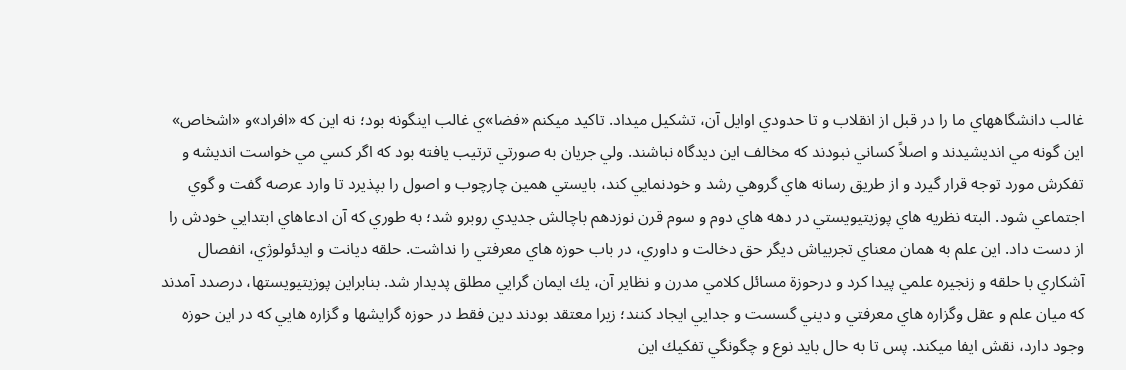غالب دانشگاههاي ما را در قبل از انقلاب و تا حدودي اوايل آن، تشكيل ميداد. تاكيد ميكنم «فضا»ي غالب اينگونه بود؛ نه اين كه «افراد»و «اشخاص» اين گونه مي انديشيدند و اصلاً كساني نبودند كه مخالف اين ديدگاه نباشند. ولي جريان به صورتي ترتيب يافته بود كه اگر كسي مي خواست انديشه و تفكرش مورد توجه قرار گيرد و از طريق رسانه هاي گروهي رشد و خودنمايي كند، بايستي همين چارچوب و اصول را بپذيرد تا وارد عرصه گفت و گوي اجتماعي شود. البته نظريه هاي پوزيتيويستي در دهه هاي دوم و سوم قرن نوزدهم باچالش جديدي روبرو شد؛ به طوري كه آن ادعاهاي ابتدايي خودش را از دست داد. اين علم به همان معناي تجربياش ديگر حق دخالت و داوري، در باب حوزه هاي معرفتي را نداشت. حلقه ديانت و ايدئولوژي، انفصال آشكاري با حلقه و زنجيره علمي پيدا كرد و درحوزة مسائل كلامي مدرن و نظاير آن، يك ايمان گرايي مطلق پديدار شد. بنابراين پوزيتيويستها، درصدد آمدند كه ميان علم و عقل وگزاره هاي معرفتي و ديني گسست و جدايي ايجاد كنند؛ زيرا معتقد بودند دين فقط در حوزه گرايشها و گزاره هايي كه در اين حوزه وجود دارد، نقش ايفا ميكند. پس تا به حال بايد نوع و چگونگي تفكيك اين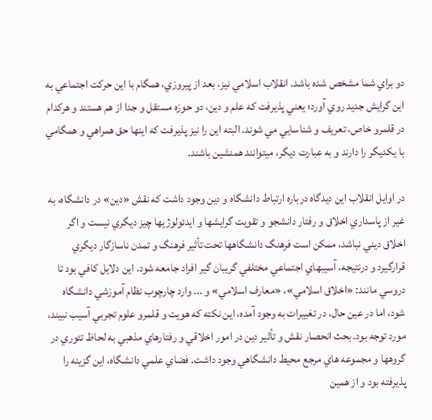دو براي شما مشخص شده باشد. انقلاب اسلامي نيز، بعد از پيروزي، همگام با اين حركت اجتماعي به اين گرايش جديد روي آورد؛ يعني پذيرفت كه علم و دين، دو حوزه مستقل و جدا از هم هستند و هركدام در قلمرو خاص، تعريف و شناسايي مي شوند. البته اين را نيز پذيرفت كه اينها حق همراهي و همگامي با يكديگر را دارند و به عبارت ديگر، ميتوانند همنشين باشند.

در اوايل انقلاب اين ديدگاه درباره ارتباط دانشگاه و دين وجود داشت كه نقش «دين» در دانشگاه، به غير از پاسداري اخلاق و رفتار دانشجو و تقويت گرايشها و ايدئولوژيها چيز ديگري نيست و اگر اخلاق ديني نباشد، ممكن است فرهنگ دانشگاهها تحت تأثير فرهنگ و تمدن ناسازگار ديگري قرارگيرد و درنتيجه، آسيبهاي اجتماعي مختلفي گريبان گير افراد جامعه شود. اين دلايل كافي بود تا دروسي مانند: «اخلاق اسلامي»، «معارف اسلامي» و ... وارد چارچوب نظام آموزشي دانشگاه شود، اما در عين حال، در تغييرات به وجود آمده، اين نكته كه هويت و قلمرو علوم تجربي آسيب نبيند، مورد توجه بود. بحث انحصار نقش و تأثير دين در امور اخلاقي و رفتارهاي مذهبي به لحاظ تئوري در گروهها و مجموعه هاي مرجع محيط دانشگاهي وجود داشت. فضاي علمي دانشگاه، اين گزينه را پذيرفته بود و از همين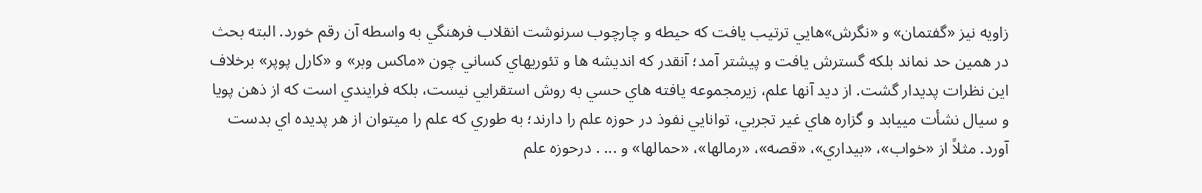زاويه نيز «گفتمان» و «نگرش»هايي ترتيب يافت كه حيطه و چارچوب سرنوشت انقلاب فرهنگي به واسطه آن رقم خورد. البته بحث در همين حد نماند بلكه گسترش يافت و پيشتر آمد؛ آنقدر كه انديشه ها و تئوريهاي كساني چون «ماكس وبر» و «كارل پوپر» برخلاف اين نظرات پديدار گشت. از ديد آنها علم، زيرمجموعه يافته هاي حسي به روش استقرايي نيست، بلكه فرايندي است كه از ذهن پويا و سيال نشأت مييابد و گزاره هاي غير تجربي، توانايي نفوذ در حوزه علم را دارند؛ به طوري كه علم را ميتوان از هر پديده اي بدست آورد. مثلاً از «خواب»، «بيداري»، «قصه»، «رمالها»، «حمالها» و ... . درحوزه علم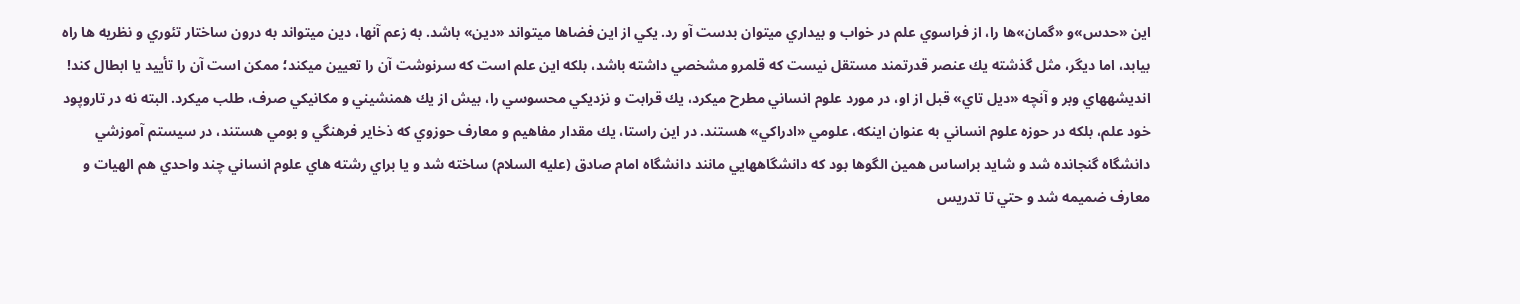اين «حدس»و «گمان»ها را، از فراسوي علم در خواب و بيداري ميتوان بدست آو رد. يكي از اين فضاها ميتواند «دين» باشد. به زعم آنها، دين ميتواند به درون ساختار تئوري و نظريه ها راه بيابد، اما ديگر، مثل گذشته يك عنصر قدرتمند مستقل نيست كه قلمرو مشخصي داشته باشد، بلكه اين علم است كه سرنوشت آن را تعيين ميكند؛ ممكن است آن را تأييد يا ابطال كند! انديشههاي وبر و آنچه «ديل تاي» قبل از او، در مورد علوم انساني مطرح ميكرد، يك قرابت و نزديكي محسوسي را، بيش از يك همنشيني و مكانيكي صرف، طلب ميكرد. البته نه در تاروپود خود علم، بلكه در حوزه علوم انساني به عنوان اينكه، علومي «ادراكي» هستند. در اين راستا، يك مقدار مفاهيم و معارف حوزوي كه ذخاير فرهنگي و بومي هستند، در سيستم آموزشي دانشگاه گنجانده شد و شايد براساس همين الگوها بود كه دانشگاههايي مانند دانشگاه امام صادق (عليه السلام) ساخته شد و يا براي رشته هاي علوم انساني چند واحدي هم الهيات و معارف ضميمه شد و حتي تا تدريس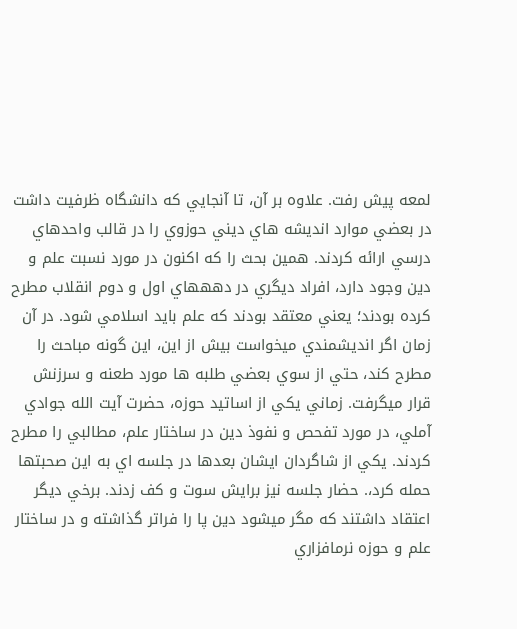لمعه پيش رفت. علاوه بر آن، تا آنجايي كه دانشگاه ظرفيت داشت در بعضي موارد انديشه هاي ديني حوزوي را در قالب واحدهاي درسي ارائه كردند. همين بحث را كه اكنون در مورد نسبت علم و دين وجود دارد، افراد ديگري در دهههاي اول و دوم انقلاب مطرح كرده بودند؛ يعني معتقد بودند كه علم بايد اسلامي شود. در آن زمان اگر انديشمندي ميخواست بيش از اين، اين گونه مباحث را مطرح كند، حتي از سوي بعضي طلبه ها مورد طعنه و سرزنش قرار ميگرفت. زماني يكي از اساتيد حوزه، حضرت آيت الله جوادي آملي، در مورد تفحص و نفوذ دين در ساختار علم، مطالبي را مطرح كردند. يكي از شاگردان ايشان بعدها در جلسه اي به اين صحبتها حمله كرد،. حضار جلسه نيز برايش سوت و كف زدند. برخي ديگر اعتقاد داشتند كه مگر ميشود دين پا را فراتر گذاشته و در ساختار علم و حوزه نرمافزاري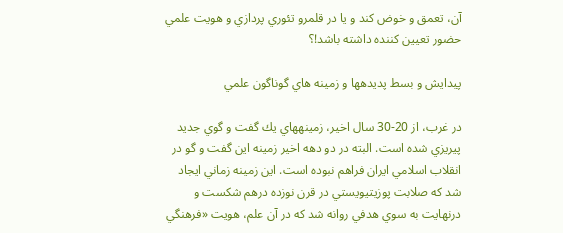آن، تعمق و خوض كند و يا در قلمرو تئوري پردازي و هويت علمي حضور تعيين كننده داشته باشد!؟

پيدايش و بسط پديدهها و زمينه هاي گوناگون علمي

در غرب، از 20-30 سال اخير، زمينههاي يك گفت و گوي جديد پيريزي شده است. البته در دو دهه اخير زمينه اين گفت و گو در انقلاب اسلامي ايران فراهم نبوده است. اين زمينه زماني ايجاد شد كه صلابت پوزيتيويستي در قرن نوزده درهم شكست و درنهايت به سوي هدفي روانه شد كه در آن علم، هويت «فرهنگي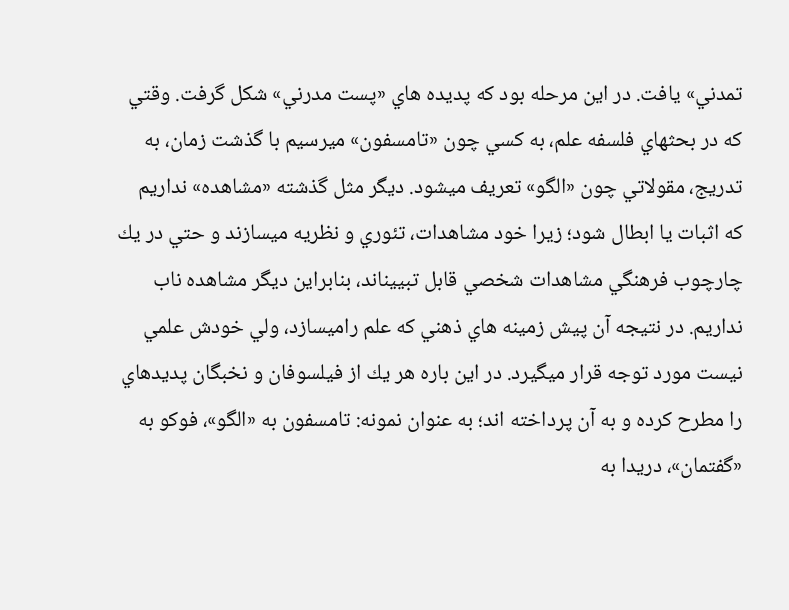تمدني» يافت. در اين مرحله بود كه پديده هاي «پست مدرني» شكل گرفت. وقتي كه در بحثهاي فلسفه علم، به كسي چون «تامسفون» ميرسيم با گذشت زمان، به تدريج، مقولاتي چون «الگو» تعريف ميشود. ديگر مثل گذشته «مشاهده» نداريم كه اثبات يا ابطال شود؛ زيرا خود مشاهدات، تئوري و نظريه ميسازند و حتي در يك چارچوب فرهنگي مشاهدات شخصي قابل تبييناند، بنابراين ديگر مشاهده ناب نداريم. در نتيجه آن پيش زمينه هاي ذهني كه علم راميسازد، ولي خودش علمي نيست مورد توجه قرار ميگيرد. در اين باره هر يك از فيلسوفان و نخبگان پديدهاي را مطرح كرده و به آن پرداخته اند؛ به عنوان نمونه: تامسفون به «الگو»، فوكو به «گفتمان»، دريدا به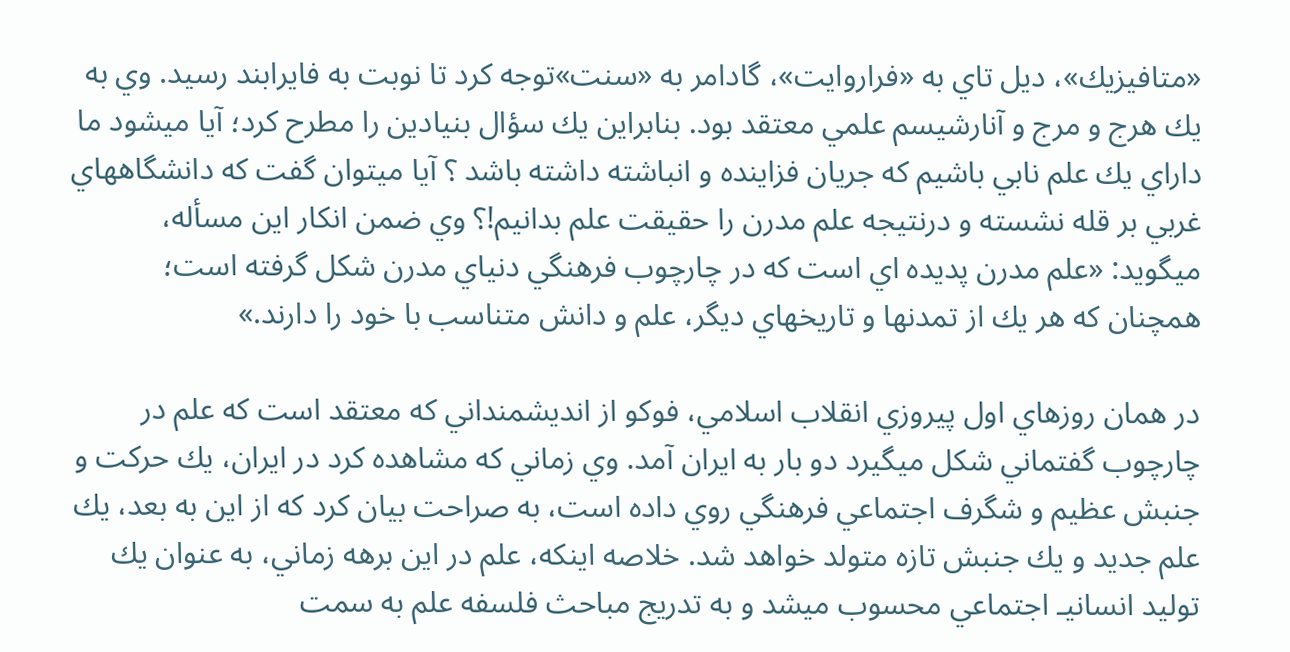«متافيزيك»، ديل تاي به «فراروايت»، گادامر به «سنت»توجه كرد تا نوبت به فايرابند رسيد. وي به يك هرج و مرج و آنارشيسم علمي معتقد بود. بنابراين يك سؤال بنيادين را مطرح كرد؛ آيا ميشود ما داراي يك علم نابي باشيم كه جريان فزاينده و انباشته داشته باشد ؟ آيا ميتوان گفت كه دانشگاههاي غربي بر قله نشسته و درنتيجه علم مدرن را حقيقت علم بدانيم!؟ وي ضمن انكار اين مسأله، ميگويد: «علم مدرن پديده اي است كه در چارچوب فرهنگي دنياي مدرن شكل گرفته است؛ همچنان كه هر يك از تمدنها و تاريخهاي ديگر، علم و دانش متناسب با خود را دارند.»

در همان روزهاي اول پيروزي انقلاب اسلامي، فوكو از انديشمنداني كه معتقد است كه علم در چارچوب گفتماني شكل ميگيرد دو بار به ايران آمد. وي زماني كه مشاهده كرد در ايران، يك حركت و جنبش عظيم و شگرف اجتماعي فرهنگي روي داده است، به صراحت بيان كرد كه از اين به بعد، يك علم جديد و يك جنبش تازه متولد خواهد شد. خلاصه اينكه، علم در اين برهه زماني، به عنوان يك توليد انسانيـ اجتماعي محسوب ميشد و به تدريج مباحث فلسفه علم به سمت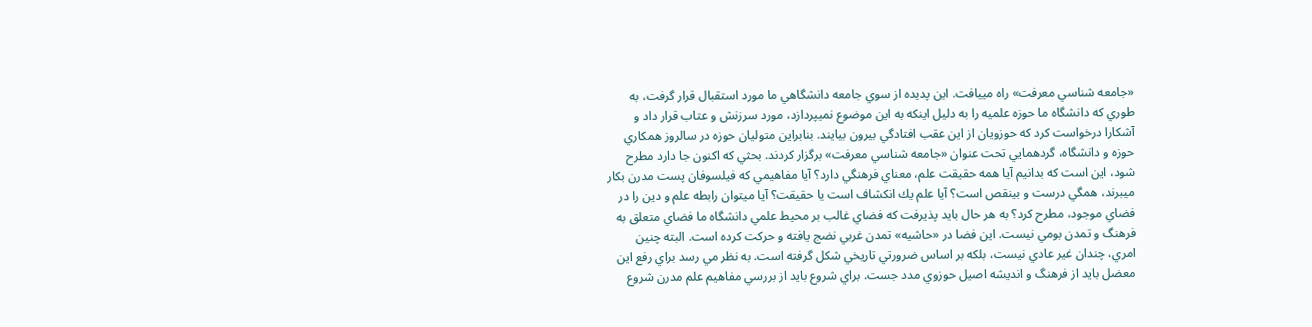«جامعه شناسي معرفت» راه مييافت. اين پديده از سوي جامعه دانشگاهي ما مورد استقبال قرار گرفت، به طوري كه دانشگاه ما حوزه علميه را به دليل اينكه به اين موضوع نميپردازد، مورد سرزنش و عتاب قرار داد و آشكارا درخواست كرد كه حوزويان از اين عقب افتادگي بيرون بيايند. بنابراين متوليان حوزه در سالروز همكاري حوزه و دانشگاه، گردهمايي تحت عنوان «جامعه شناسي معرفت» برگزار كردند. بحثي كه اكنون جا دارد مطرح شود، اين است كه بدانيم آيا همه حقيقت علم، معناي فرهنگي دارد؟ آيا مفاهيمي كه فيلسوفان پست مدرن بكار ميبرند، همگي درست و بينقص است؟ آيا علم يك انكشاف است يا حقيقت؟ آيا ميتوان رابطه علم و دين را در فضاي موجود، مطرح كرد؟ به هر حال بايد پذيرفت كه فضاي غالب بر محيط علمي دانشگاه ما فضاي متعلق به فرهنگ و تمدن بومي نيست. اين فضا در «حاشيه» تمدن غربي نضج يافته و حركت كرده است. البته چنين امري، چندان غير عادي نيست، بلكه بر اساس ضرورتي تاريخي شكل گرفته است. به نظر مي رسد براي رفع اين معضل بايد از فرهنگ و انديشه اصيل حوزوي مدد جست. براي شروع بايد از بررسي مفاهيم علم مدرن شروع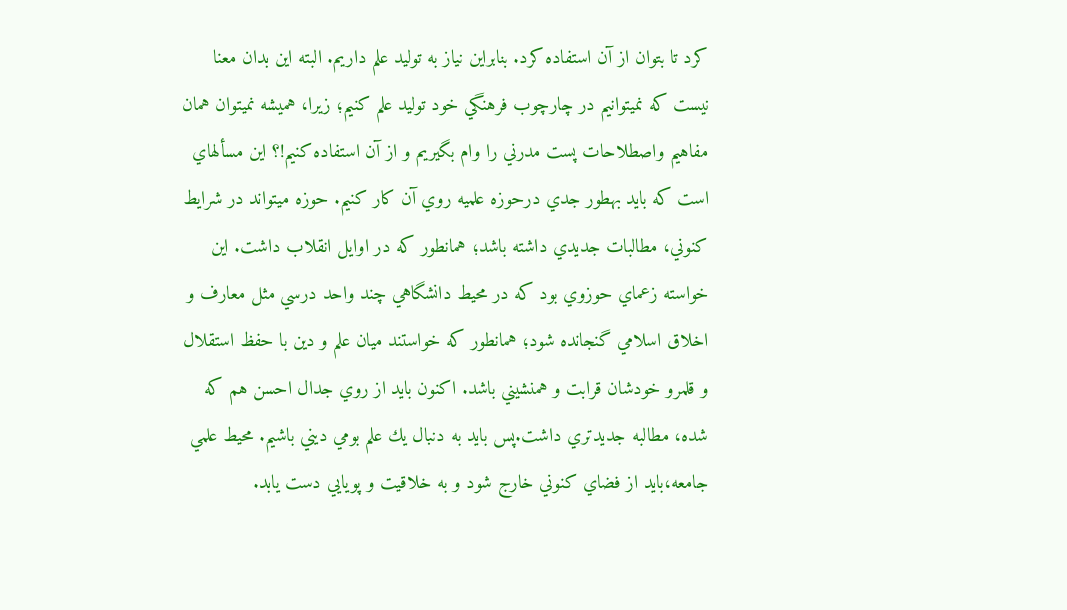كرد تا بتوان از آن استفاده كرد. بنابراين نياز به توليد علم داريم. البته اين بدان معنا نيست كه نميتوانيم در چارچوب فرهنگي خود توليد علم كنيم؛ زيرا، هميشه نميتوان همان مفاهيم واصطلاحات پست مدرني را وام بگيريم و از آن استفاده كنيم!؟ اين مسألهاي است كه بايد بهطور جدي درحوزه علميه روي آن كار كنيم. حوزه ميتواند در شرايط كنوني، مطالبات جديدي داشته باشد؛ همانطور كه در اوايل انقلاب داشت. اين خواسته زعماي حوزوي بود كه در محيط دانشگاهي چند واحد درسي مثل معارف و اخلاق اسلامي گنجانده شود؛ همانطور كه خواستند ميان علم و دين با حفظ استقلال و قلمرو خودشان قرابت و همنشيني باشد. اكنون بايد از روي جدال احسن هم كه شده، مطالبه جديدتري داشت.پس بايد به دنبال يك علم بومي ديني باشيم. محيط علمي جامعه،بايد از فضاي كنوني خارج شود و به خلاقيت و پويايي دست يابد.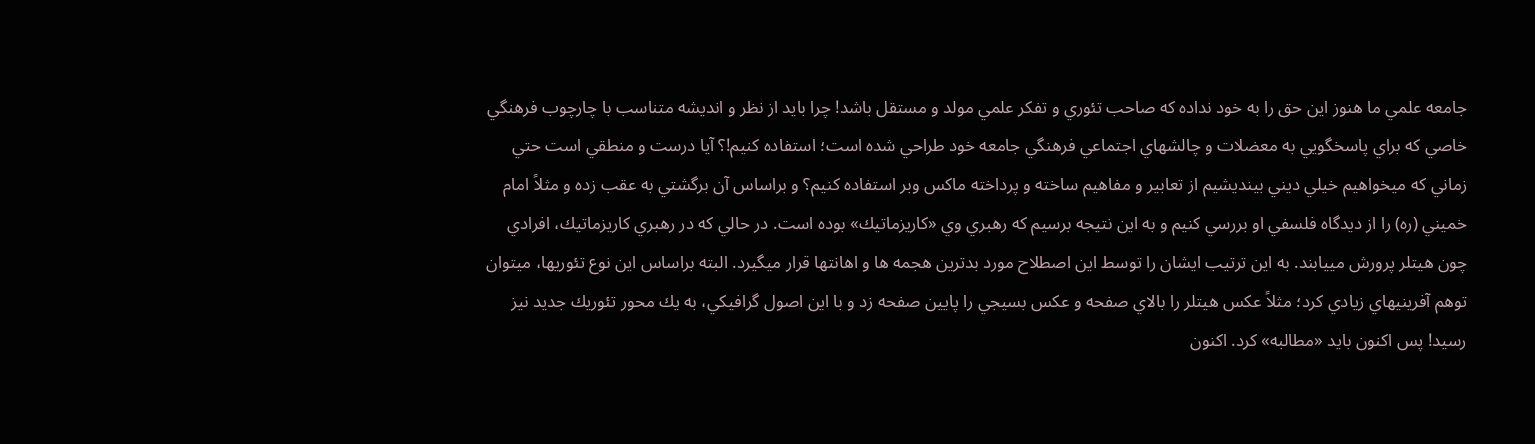جامعه علمي ما هنوز اين حق را به خود نداده كه صاحب تئوري و تفكر علمي مولد و مستقل باشد! چرا بايد از نظر و انديشه متناسب با چارچوب فرهنگي خاصي كه براي پاسخگويي به معضلات و چالشهاي اجتماعي فرهنگي جامعه خود طراحي شده است؛ استفاده كنيم!؟ آيا درست و منطقي است حتي زماني كه ميخواهيم خيلي ديني بينديشيم از تعابير و مفاهيم ساخته و پرداخته ماكس وبر استفاده كنيم؟ و براساس آن برگشتي به عقب زده و مثلاً امام خميني (ره) را از ديدگاه فلسفي او بررسي كنيم و به اين نتيجه برسيم كه رهبري وي «كاريزماتيك» بوده است. در حالي كه در رهبري كاريزماتيك، افرادي چون هيتلر پرورش مييابند. به اين ترتيب ايشان را توسط اين اصطلاح مورد بدترين هجمه ها و اهانتها قرار ميگيرد. البته براساس اين نوع تئوريها، ميتوان توهم آفرينيهاي زيادي كرد؛ مثلاً عكس هيتلر را بالاي صفحه و عكس بسيجي را پايين صفحه زد و با اين اصول گرافيكي، به يك محور تئوريك جديد نيز رسيد! پس اكنون بايد «مطالبه» كرد. اكنون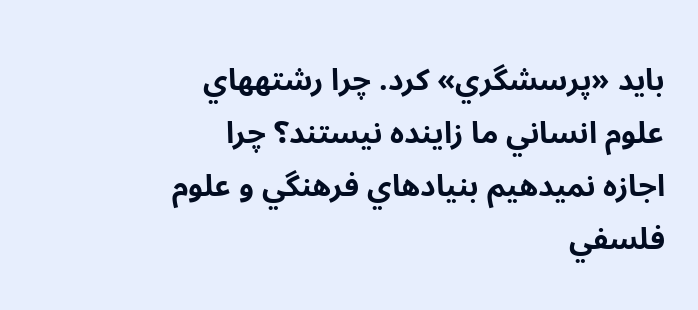بايد «پرسشگري» كرد. چرا رشتههاي علوم انساني ما زاينده نيستند؟ چرا اجازه نميدهيم بنيادهاي فرهنگي و علوم فلسفي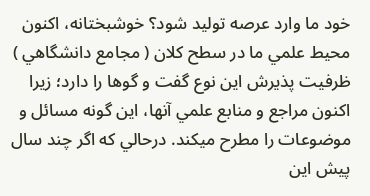خود ما وارد عرصه توليد شود؟ خوشبختانه، اكنون محيط علمي ما در سطح كلان ( مجامع دانشگاهي ) ظرفيت پذيرش اين نوع گفت و گوها را دارد؛ زيرا اكنون مراجع و منابع علمي آنها، اين گونه مسائل و موضوعات را مطرح ميكند. درحالي كه اگر چند سال پيش اين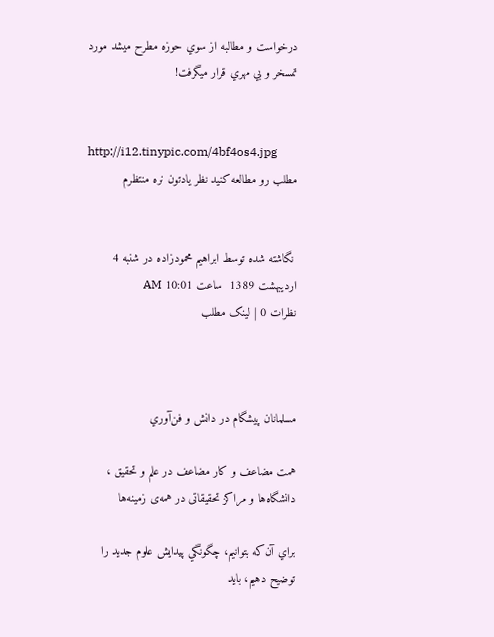درخواست و مطالبه از سوي حوزه مطرح ميشد مورد تمسخر و بي مهري قرار ميگرفت!


http://i12.tinypic.com/4bf4os4.jpg
مطلب رو مطالعه کنید نظر یادتون نره منتظرم


 نگاشته شده توسط ابراهیم محمودزاده در شنبه 4 اردیبهشت 1389  ساعت 10:01 AM
نظرات 0 | لينک مطلب



مسلمانان پيشگام در دانش و فن‌آوري

همت مضاعف و كار مضاعف در علم و تحقيق ، دانشگاه‌ها و مراكز تحقيقاتى در همه‌ى زمينه‌ها

براي آن‌كه بتوانيم، چگونگي پيدايش علوم جديد را توضيح دهيم، بايد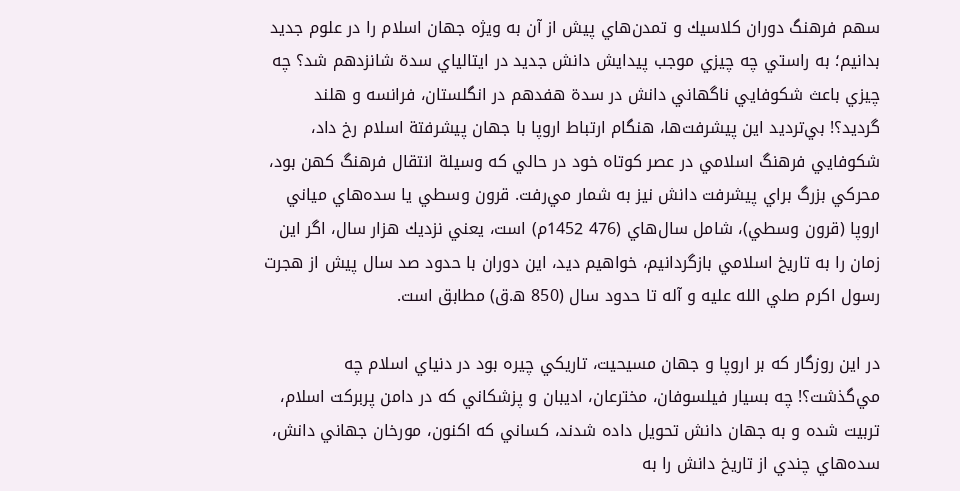سهم فرهنگ دوران كلاسيك و تمدن‌هاي پيش از آن به ويژه جهان اسلام را در علوم جديد بدانيم؛ به راستي چه چيزي موجب پيدايش دانش جديد در ايتالياي سدة شانزدهم شد؟ چه چيزي باعث شكوفايي ناگهاني دانش در سدة هفدهم در انگلستان، فرانسه و هلند گرديد؟! بي‌ترديد اين پيشرفت‌ها، هنگام ارتباط اروپا با جهان پيشرفتة اسلام رخ داد، شكوفايي فرهنگ اسلامي در عصر كوتاه خود در حالي كه وسيلة انتقال فرهنگ كهن بود، محركي بزرگ براي پيشرفت دانش نيز به شمار مي‌رفت. قرون وسطي يا سده‌هاي مياني اروپا (قرون وسطي)، شامل سال‌هاي (476 1452م) است، يعني نزديك هزار سال، اگر اين زمان را به تاريخ اسلامي بازگردانيم، خواهيم ديد، اين دوران با حدود صد سال پيش از هجرت رسول اکرم صلي الله عليه و آله تا حدود سال (850 ه‍.ق) مطابق است.

در اين روزگار كه بر اروپا و جهان مسيحيت، تاريكي چيره بود در دنياي اسلام چه مي‌گذشت؟! چه بسيار فيلسوفان، مخترعان، اديبان و پزشكاني که در دامن پربرکت اسلام، تربيت شده و به جهان دانش تحويل داده شدند، كساني كه اكنون، مورخان جهاني دانش، سده‌هاي چندي از تاريخ دانش را به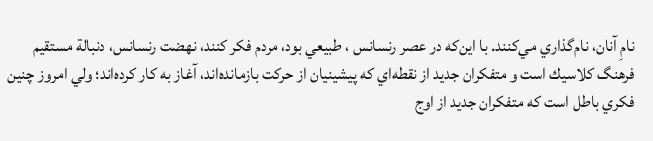نامِ آنان، نام‌گذاري مي‌كنند. با اين‌كه در عصر رنسانس ، طبيعي بود، مردم فكر كنند، نهضت رنسانس، دنبالة مستقيم فرهنگ كلاسيك است و متفكران جديد از نقطه‌اي كه پيشينيان از حركت باز‌مانده‌اند، آغاز به كار كرده‌اند؛ ولي امروز چنين فكري باطل است كه متفكران جديد از اوج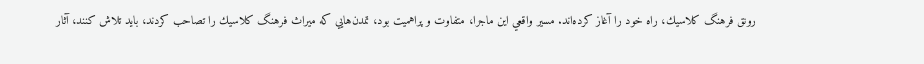رونق فرهنگ كلاسيك، راه خود را آغاز كرده‌اند. مسير واقعي اين ماجرا، متفاوت و پر‌اهميت بود، تمدن‌هايي كه ميراث فرهنگ كلاسيك را تصاحب كردند، بايد تلاش كنند، آثار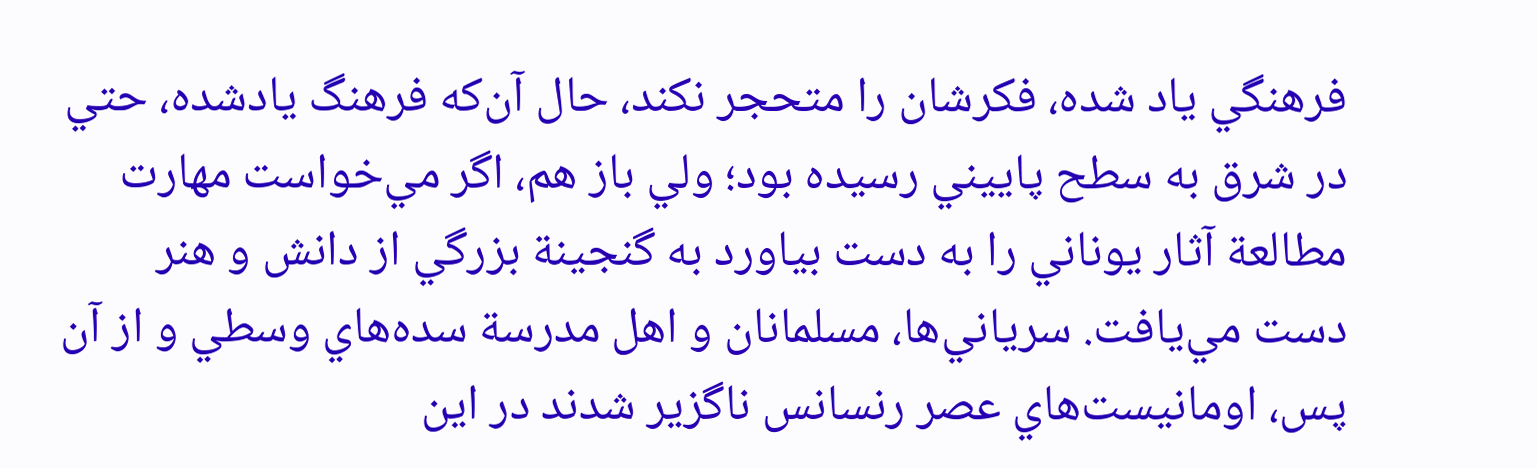فرهنگي ياد شده، فكرشان را متحجر نكند، حال آن‌كه فرهنگ يادشده، حتي در شرق به سطح پاييني رسيده بود؛ ولي باز هم، اگر مي‌خواست مهارت مطالعة آثار يوناني را به دست بياورد به گنجينة بزرگي از دانش و هنر دست مي‌يافت. سرياني‌ها، مسلمانان و اهل مدرسة سده‌هاي وسطي و از آن پس، اومانيست‌هاي عصر رنسانس ناگزير شدند در اين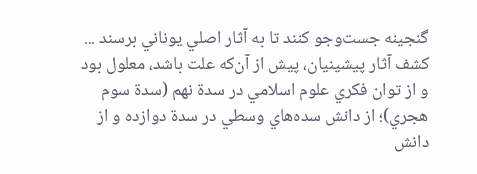گنجينه جست‌وجو كنند تا به آثار اصلي يوناني برسند ... كشف آثار پيشينيان، پيش از آن‌كه علت باشد، معلول بود و از توان فكري علوم اسلامي در سدة نهم (سدة سوم هجري)؛ از دانش سده‌هاي وسطي در سدة دوازده و از دانش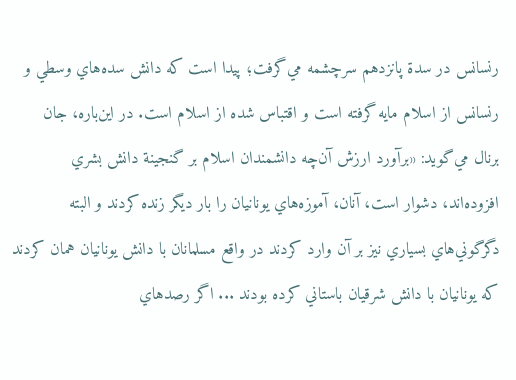رنسانس در سدة پانزدهم سرچشمه مي‌گرفت؛ پيدا است كه دانش سده‌هاي وسطي و رنسانس از اسلام مايه گرفته است و اقتباس شده از اسلام است. در اين‌باره، جان برنال مي‌گويد: «برآورد ارزش آن‌چه دانشمندان اسلام بر گنجينة دانش بشري افزوده‌اند، دشوار است، آنان، آموزه‌هاي يونانيان را بار ديگر زنده كردند و البته دگرگوني‌هاي بسياري نيز بر آن وارد كردند در واقع مسلمانان با دانش يونانيان همان كردند كه يونانيان با دانش شرقيان باستاني كرده بودند ... اگر رصد‌هاي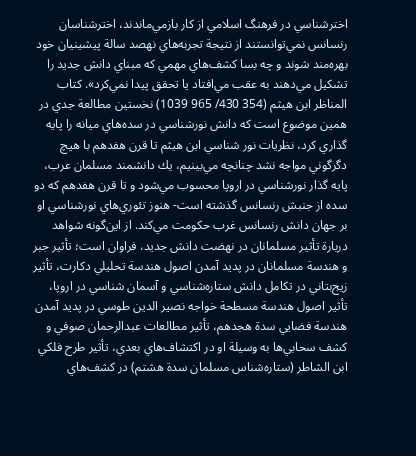اخترشناسي در فرهنگ اسلامي از كار بازمي‌ماندند، اخترشناسان رنسانس نمي‌توانستند از نتيجة تجربه‌هاي نهصد سالة پيشينيان خود بهره‌مند شوند و چه بسا كشف‌هاي مهمي كه مبناي دانش جديد را تشكيل مي‌دهند به عقب مي‌افتاد يا تحقق پيدا نمي‌كرد». كتاب المناظر ابن هيثم (354 430/ 965 1039) نخستين مطالعة جدي در همين موضوع است كه دانش نورشناسي در سده‌هاي ميانه را پايه گذاري كرد، نظريات نور شناسي ابن هيثم تا قرن هفدهم با هيچ دگرگوني مواجه نشد چنانچه مي‌بينيم، يك دانشمند مسلمان عرب، پايه گذار نورشناسي در اروپا محسوب مي‌شود و تا قرن هفدهم كه دو سده از جنبش رنسانس گذشته است- هنوز تئوري‌هاي نورشناسي او بر جهان دانش رنسانس غرب حكومت مي‌كند. از اين‌گونه شواهد دربارة تأثير مسلمانان در نهضت دانش جديد، فراوان است؛ تأثير جبر و هندسة مسلمانان در پديد آمدن اصول هندسة تحليلي دكارت، تأثير زيج‌بتاني در تكامل دانش ستاره‌شناسي و آسمان شناسي در اروپا، تأثير اصول هندسة مسطحة خواجه نصير الدين طوسي در پديد آمدن هندسة فضايي سدة هجدهم، تأثير مطالعات عبدالرحمان صوفي و كشف سحابي‌ها به وسيلة او در اكتشاف‌هاي بعدي، تأثير طرح فلكي ابن الشاطر (ستاره‌شناس مسلمان سدة هشتم) در كشف‌هاي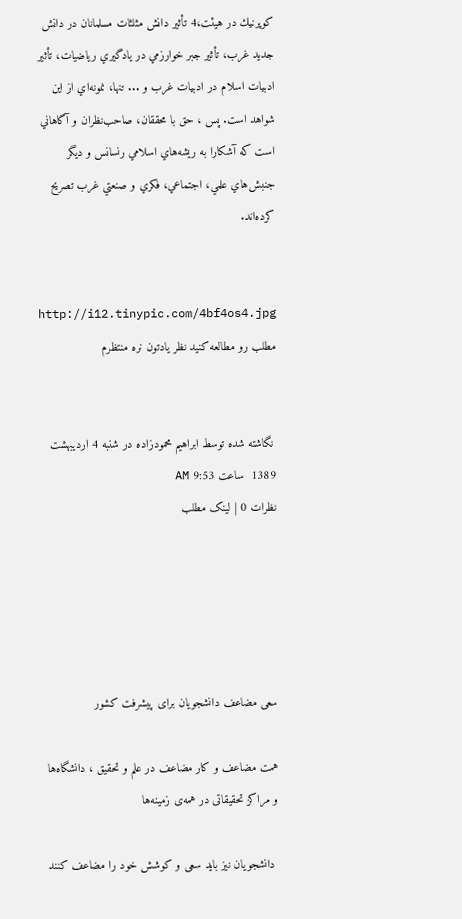كوپرنيك در هيئت،4 تأثير دانش مثلثات مسلمانان در دانش جديد غرب، تأثير جبر خوارزمي در يادگيري رياضيات، تأثير ادبيات اسلام در ادبيات غرب و ... تنها، نمونه‌اي از اين شواهد است. پس ، حق با محققان، صاحب‌نظران و آگاهاني است كه آشكارا به ريشه‌هاي اسلامي رنسانس و ديگر جنبش‌هاي علمي، اجتماعي، فكري و صنعتي غرب تصريح كرده‌اند.


http://i12.tinypic.com/4bf4os4.jpg
مطلب رو مطالعه کنید نظر یادتون نره منتظرم


 نگاشته شده توسط ابراهیم محمودزاده در شنبه 4 اردیبهشت 1389  ساعت 9:53 AM
نظرات 0 | لينک مطلب





سعی مضاعف دانشجویان برای پیشرفت کشور

همت مضاعف و كار مضاعف در علم و تحقيق ، دانشگاه‌ها و مراكز تحقيقاتى در همه‌ى زمينه‌ها

 دانشجویان نیز باید سعی و کوشش خود را مضاعف کنند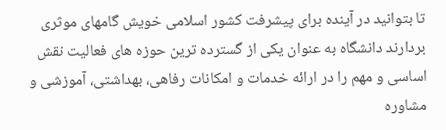تا بتوانید در آینده برای پیشرفت کشور اسلامی خویش گامهای موثری بردارند دانشگاه به عنوان یکی از گسترده ترین حوزه های فعالیت نقش اساسی و مهم را در ارائه خدمات و امکانات رفاهی، بهداشتی، آموزشی و مشاوره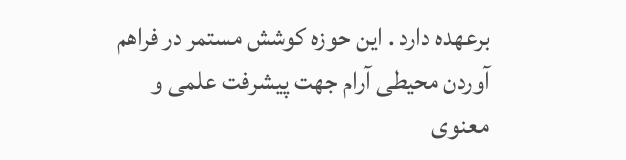برعهده دارد . این حوزه کوشش مستمر در فراهم آوردن محیطی آرام جهت پیشرفت علمی و معنوی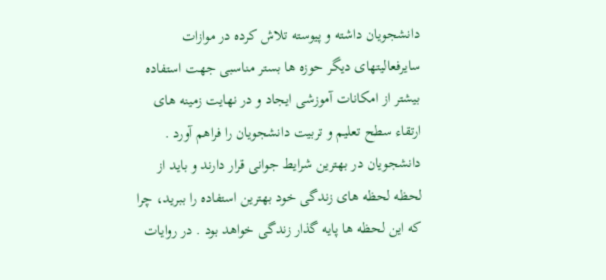دانشجویان داشته و پیوسته تلاش کرده در موازات سایرفعالیتهای دیگر حوزه ها بستر مناسبی جهت استفاده بیشتر از امکانات آموزشی ایجاد و در نهایت زمینه های ارتقاء سطح تعلیم و تربیت دانشجویان را فراهم آورد . دانشجویان در بهترین شرایط جوانی قرار دارند و باید از لحظه لحظه های زندگی خود بهترین استفاده را ببرید، چرا که این لحظه ها پایه گذار زندگی خواهد بود . در روایات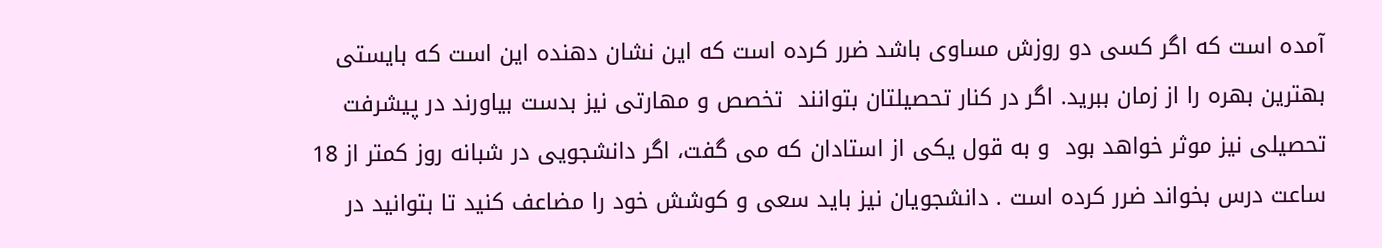آمده است که اگر کسی دو روزش مساوی باشد ضرر کرده است که این نشان دهنده این است که بایستی بهترین بهره را از زمان ببرید. اگر در کنار تحصیلتان بتوانند  تخصص و مهارتی نیز بدست بیاورند در پیشرفت تحصیلی نیز موثر خواهد بود  و به قول یکی از استادان که می گفت، اگر دانشجویی در شبانه روز کمتر از 18 ساعت درس بخواند ضرر کرده است . دانشجویان نیز باید سعی و کوشش خود را مضاعف کنید تا بتوانید در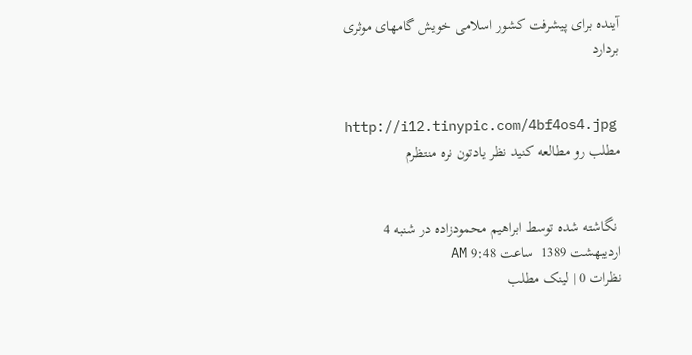آینده برای پیشرفت کشور اسلامی خویش گامهای موثری بردارد


http://i12.tinypic.com/4bf4os4.jpg
مطلب رو مطالعه کنید نظر یادتون نره منتظرم


 نگاشته شده توسط ابراهیم محمودزاده در شنبه 4 اردیبهشت 1389  ساعت 9:48 AM
نظرات 0 | لينک مطلب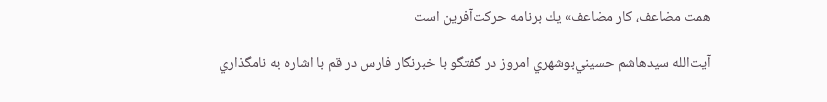همت مضاعف، كار مضاعف» يك برنامه حركت‌آفرين است

آيت‌الله سيدهاشم حسيني‌بوشهري امروز در گفتگو با خبرنگار فارس در قم با اشاره به نامگذاري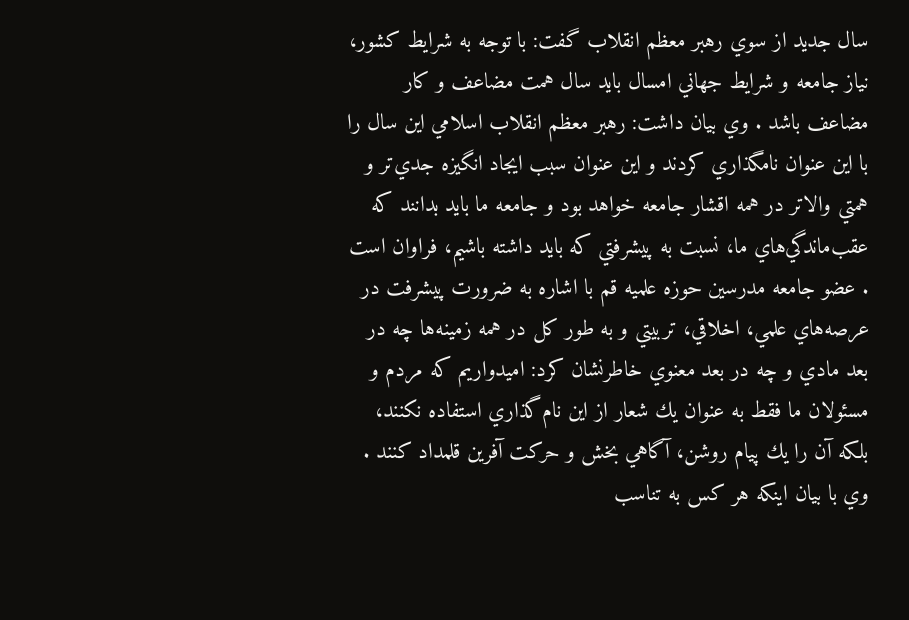سال جديد از سوي رهبر معظم انقلاب گفت: با توجه به شرايط كشور، نياز جامعه و شرايط جهاني امسال بايد سال همت مضاعف و كار مضاعف باشد . وي بيان داشت: رهبر معظم انقلاب اسلامي اين سال را با اين عنوان نامگذاري كردند و اين عنوان سبب ايجاد انگيزه جدي‌تر و همتي والاتر در همه اقشار جامعه خواهد بود و جامعه ما بايد بدانند كه عقب‌ماندگي‌هاي ما، نسبت به پيشرفتي كه بايد داشته باشيم، فراوان است . عضو جامعه مدرسين حوزه علميه قم با اشاره به ضرورت پيشرفت در عرصه‌هاي علمي، اخلاقي، تربيتي و به طور كل در همه زمينه‌ها چه در بعد مادي و چه در بعد معنوي خاطرنشان كرد: اميدواريم كه مردم و مسئولان ما فقط به عنوان يك شعار از اين نام‌گذاري استفاده نكنند، بلكه آن را يك پيام روشن، آگاهي بخش و حركت آفرين قلمداد كنند . وي با بيان اينكه هر كس به تناسب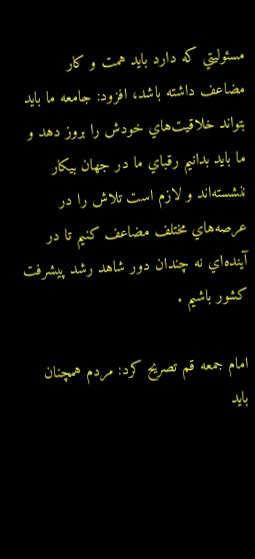مسئوليتي كه دارد بايد همت و كار مضاعف داشته باشد، افزود: جامعه ما بايد بتواند خلاقيت‌هاي خودش را بروز دهد و ما بايد بدانيم رقباي ما در جهان بيكار ننشسته‌اند و لازم است تلاش را در عرصه‌هاي ‌مختلف مضاعف كنيم تا در آينده‌اي نه چندان دور شاهد رشد پيشرفت كشور باشيم .

امام جمعه قم تصريح كرد: مردم همچنان بايد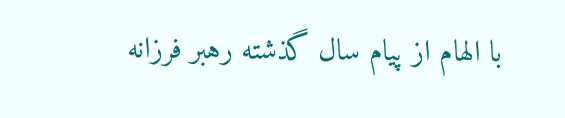با الهام از پيام سال گذشته رهبر فرزانه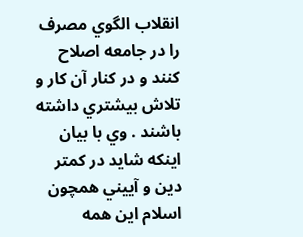انقلاب الگوي مصرف را در جامعه اصلاح كنند و در كنار آن كار و تلاش بيشتري داشته باشند . وي با بيان اينكه شايد در كمتر دين و‌ آييني همچون اسلام اين همه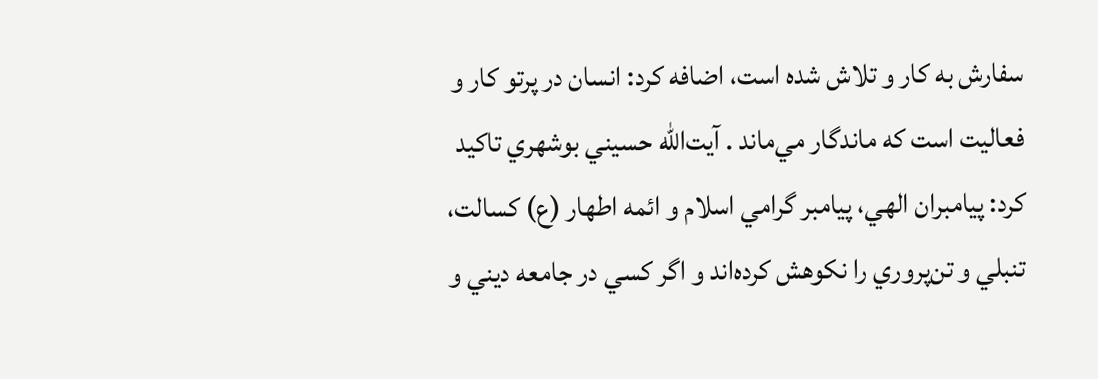سفارش به كار و تلاش شده است، اضافه كرد: انسان در پرتو كار و فعاليت است كه ماندگار مي‌ماند . آيت‌الله حسيني بوشهري تاكيد كرد: پيامبران الهي، پيامبر گرامي اسلام و ائمه اطهار (ع) كسالت، تنبلي و تن‌پروري را نكوهش كرده‌اند و اگر كسي در جامعه ديني و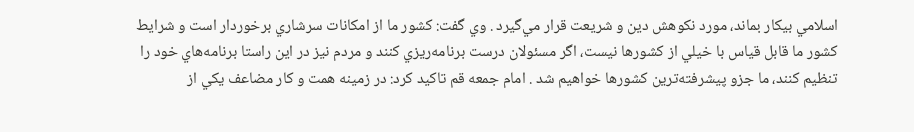اسلامي بيكار بماند، مورد نكوهش دين و شريعت قرار مي‌گيرد . وي گفت: كشور ما از امكانات سرشاري برخوردار است و شرايط كشور ما قابل قياس با خيلي از كشورها نيست، اگر مسئولان درست برنامه‌ريزي كنند و مردم نيز در اين راستا برنامه‌هاي خود را تنظيم كنند، ما جزو پيشرفته‌ترين كشورها خواهيم شد . امام جمعه قم تاكيد كرد: در زمينه همت و كار مضاعف يكي از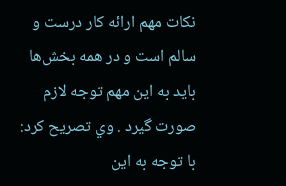نكات مهم ارائه كار درست و سالم است و در همه بخش‌ها بايد به اين مهم توجه لازم صورت گيرد . وي تصريح كرد: با توجه به اين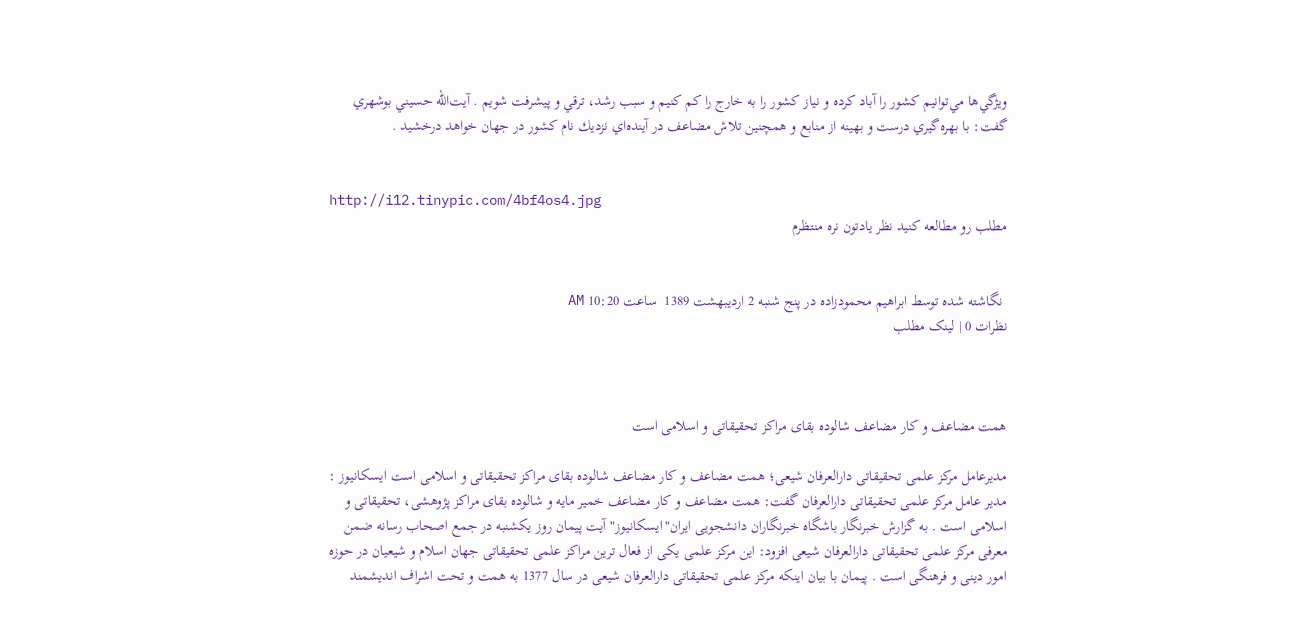ويژگي‌ها مي‌توانيم كشور را آباد كرده و نياز كشور را به خارج را كم كنيم و سبب رشد، ترقي و پيشرفت شويم . آيت‌الله حسيني بوشهري گفت: با بهره‌گيري درست و بهينه از منابع و همچنين تلاش مضاعف در آينده‌اي نزديك نام كشور در جهان خواهد درخشيد .


http://i12.tinypic.com/4bf4os4.jpg
مطلب رو مطالعه کنید نظر یادتون نره منتظرم


 نگاشته شده توسط ابراهیم محمودزاده در پنج شنبه 2 اردیبهشت 1389  ساعت 10:20 AM
نظرات 0 | لينک مطلب



همت مضاعف و کار مضاعف شالوده بقای مراکز تحقیقاتی و اسلامی است

مدیرعامل مرکز علمی تحقیقاتی دارالعرفان شیعی؛ همت مضاعف و کار مضاعف شالوده بقای مراکز تحقیقاتی و اسلامی است ایسکانیوز : مدیر عامل مرکز علمی تحقیقاتی دارالعرفان گفت: همت مضاعف و کار مضاعف خمیر مایه و شالوده بقای مراکز پژوهشی، تحقیقاتی و اسلامی است . به گزارش خبرنگار باشگاه خبرنگاران دانشجویی ایران"ایسکانیوز" آیت پیمان روز یکشنبه در جمع اصحاب رسانه ضمن معرفی مرکز علمی تحقیقاتی دارالعرفان شیعی افزود: این مرکز علمی یکی از فعال ترین مراکز علمی تحقیقاتی جهان اسلام و شیعیان در حوزه امور دینی و فرهنگی است . پیمان با بیان اینکه مرکز علمی تحقیقاتی دارالعرفان شیعی در سال 1377 به همت و تحت اشراف اندیشمند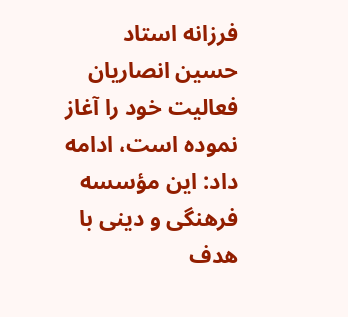فرزانه استاد حسین انصاریان فعالیت خود را آغاز نموده است، ادامه داد: این مؤسسه فرهنگی و دینی با هدف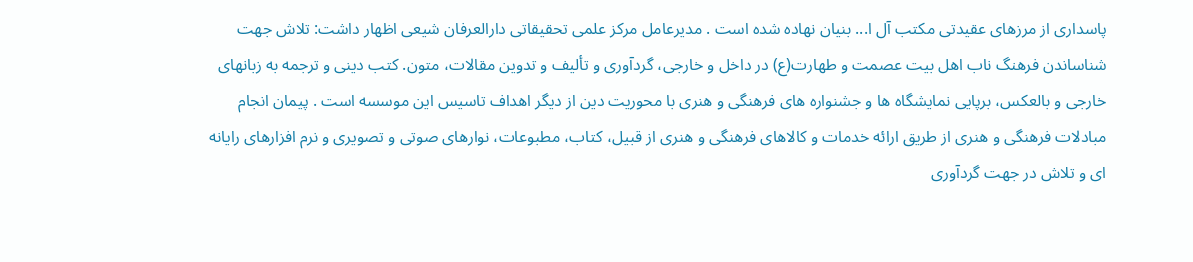پاسداری از مرزهای عقیدتی مکتب آل ا... بنیان نهاده شده است . مدیرعامل مرکز علمی تحقیقاتی دارالعرفان شیعی اظهار داشت: تلاش جهت شناساندن فرهنگ ناب اهل بیت عصمت و طهارت(ع) در داخل و خارجی، گردآوری و تألیف و تدوین مقالات، متون. کتب دینی و ترجمه به زبانهای خارجی و بالعکس، برپایی نمایشگاه ها و جشنواره های فرهنگی و هنری با محوریت دین از دیگر اهداف تاسیس این موسسه است . پیمان انجام مبادلات فرهنگی و هنری از طریق ارائه خدمات و کالاهای فرهنگی و هنری از قبیل، کتاب، مطبوعات، نوارهای صوتی و تصویری و نرم افزارهای رایانه ای و تلاش در جهت گردآوری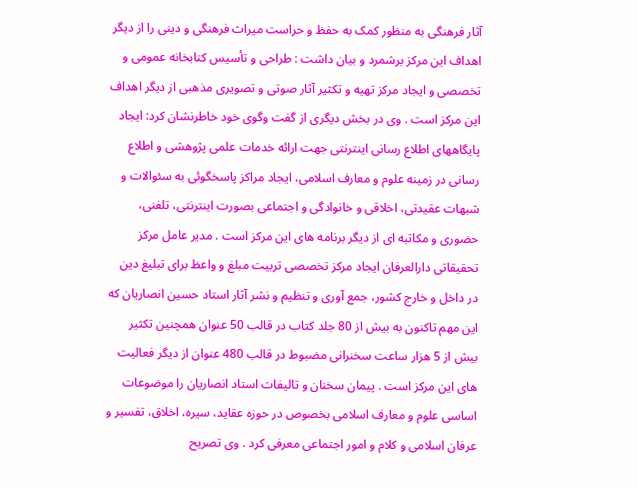آثار فرهنگی به منظور کمک به حفظ و حراست میراث فرهنگی و دینی را از دیگر اهداف این مرکز برشمرد و بیان داشت : طراحی و تأسیس کتابخانه عمومی و تخصصی و ایجاد مرکز تهیه و تکثیر آثار صوتی و تصویری مذهبی از دیگر اهداف این مرکز است . وی در بخش دیگری از گفت وگوی خود خاطرنشان کرد: ایجاد پایگاههای اطلاع رسانی اینترنتی جهت ارائه خدمات علمی پژوهشی و اطلاع رسانی در زمینه علوم و معارف اسلامی، ایجاد مراکز پاسخگوئی به سئوالات و شبهات عقیدتی، اخلاقی و خانوادگی و اجتماعی بصورت اینترنتی، تلفنی، حضوری و مکاتبه ای از دیگر برنامه های این مرکز است . مدیر عامل مرکز تحقیقاتی دارالعرفان ایجاد مرکز تخصصی تربیت مبلغ و واعظ برای تبلیغ دین در داخل و خارج کشور، جمع آوری و تنظیم و نشر آثار استاد حسین‌ انصاریان که این مهم تاکنون به بیش از 80 جلد کتاب در قالب 50 عنوان همچنین تکثیر بیش از 5 هزار ساعت سخنرانی مضبوط در قالب 480 عنوان از دیگر فعالیت های این مرکز است . پیمان سخنان و تالیفات استاد انصاریان را موضوعات اساسی علوم و معارف اسلامی بخصوص در حوزه عقاید، سیره، اخلاق، تفسیر و عرفان اسلامی و کلام و امور اجتماعی معرفی کرد . وی تصریح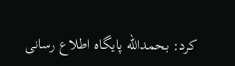کرد: بحمدالله پایگاه اطلاع رسانی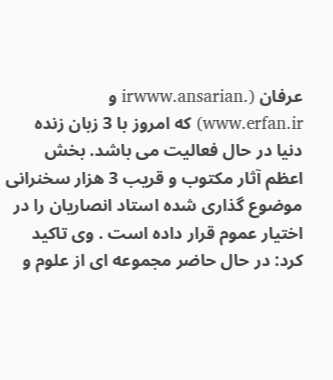عرفان (.irwww.ansarian و www.erfan.ir) که امروز با 3 زبان زنده دنیا در حال فعالیت می باشد. بخش اعظم آثار مکتوب و قریب 3 هزار سخنرانی موضوع گذاری شده استاد انصاریان را در اختیار عموم قرار داده است . وی تاکید کرد: در حال حاضر مجموعه ای از علوم و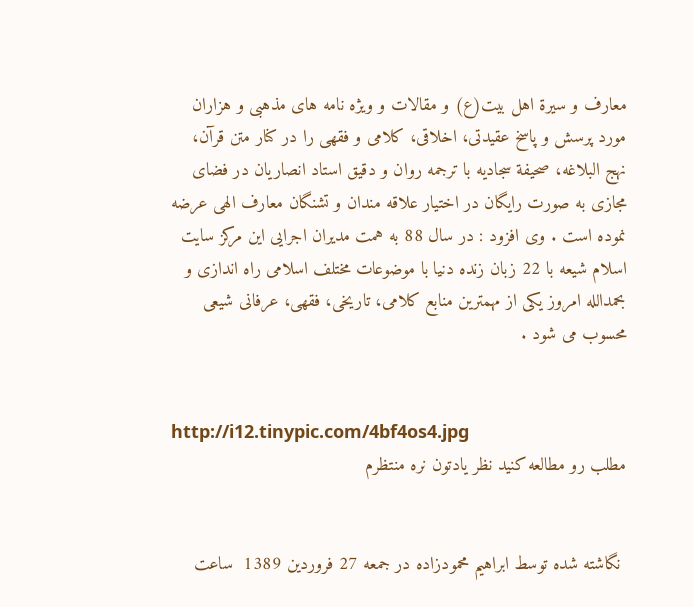معارف و سیرة اهل بیت(ع) و مقالات و ویژه نامه های مذهبی و هزاران مورد پرسش و پاسخ عقیدتی، اخلاقی، کلامی و فقهی را در کنار متن قرآن، نهج البلاغه، صحیفة سجادیه با ترجمه روان و دقیق استاد انصاریان در فضای مجازی به صورت رایگان در اختیار علاقه مندان و تشنگان معارف الهی عرضه نموده است . وی افزود : در سال 88 به همت مدیران اجرایی این مرکز سایت اسلام شیعه با 22 زبان زنده دنیا با موضوعات مختلف اسلامی راه اندازی و بحمدالله امروز یکی از مهمترین منابع کلامی، تاریخی، فقهی، عرفانی شیعی محسوب می شود .


http://i12.tinypic.com/4bf4os4.jpg
مطلب رو مطالعه کنید نظر یادتون نره منتظرم


 نگاشته شده توسط ابراهیم محمودزاده در جمعه 27 فروردین 1389  ساعت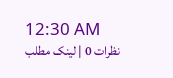12:30 AM
نظرات 0 | لينک مطلب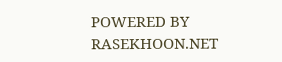POWERED BY RASEKHOON.NET